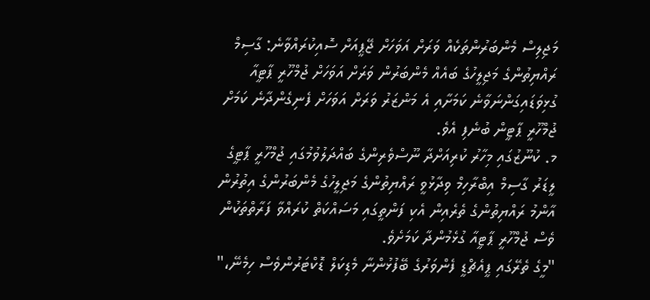މަޖިލިސް މެންބަރުންތަކެއް ވަރަށް އަވަހަށް ޖޭޕީއަށް ސޮއިކުރައްވާނެ: ގާސިމް
ރައްޔިތުންގެ މަޖިލީހުގެ ބައެއް މެންބަރުން ވަރަށް އަވަހަށް ޖުމްހޫރީ ޕާޓީއާ ގުޅިވަޑައިގަންނަވާނެ ކަމަށާއި އެ މަންޒަރު ވަރަށް އަވަހަށް ފެނިގެންދާނެ ކަމަށް ޖުމްހޫރީ ޕާޓީން ބުނެފި އެވެ.
މ. ކުނޫޒުގައި މިހާރު ކުރިއަށްދާ ނޫސްވެރިންގެ ބައްދަލުވުމުގައި ޖުމްހޫރީ ޕާޓީގެ ލީޑަރު ގާސިމް އިބްރާހިމް ވިދާޅުވީ ރައްޔިތުންގެ މަޖިލީހުގެ މެންބަރުންގެ އިތުރުން އާންމު ރައްޔިތުންގެ ތެރެއިން އެކި ފަންތީގައި މަސައްކަތް ކުރައްވާ ފަރާތްތަކުން ވެސް ޖުމްހޫރީ ޕާޓީއާ ގުޅެމުންދާ ކަމަށެވެ.
"މީގެ ތެރޭގައި ޕީއެޗްޑީ ފެންވަރުގެ ބޭފުޅުންނާ މެޑިކަލް ޑޮކްޓަރުންވެސް ހިމެނޭ،"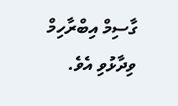ގާސިމް އިބްރާހިމް ވިދާޅުވި އެވެ.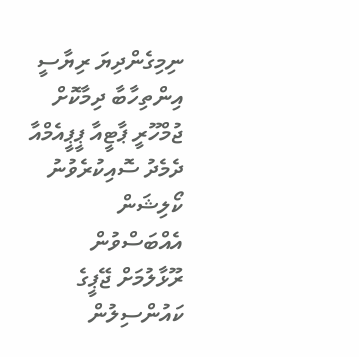ނިމިގެންދިޔަ ރިޔާސީ އިންތިހާބާ ދިމާކޮށް ޖުމްހޫރީ ޕާޓީއާ ޕީޕީއެމްއާ ދެމެދު ސޮއިކުރެވުނު ކޯލިޝަން އެއްބަސްވުން ރޫޅާލުމަށް ޖޭޕީގެ ކައުންސިލުން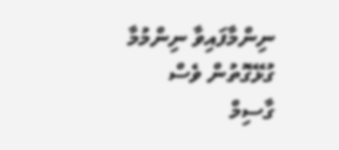ނިންމާފައިވާ ނިންމުމާ ގުޅޭގޮތުން ވެސް ގާސިމް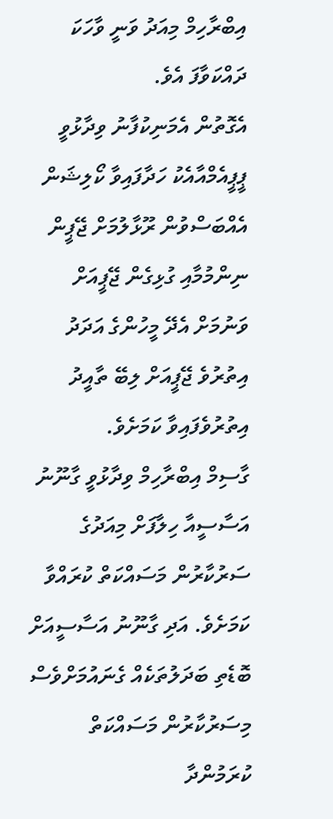އިބްރާހިމް މިއަދު ވަނީ ވާހަކަ ދައްކަވާފަ އެވެ.
އެގޮތުން އެމަނިކުފާނު ވިދާޅުވީ ޕީޕީއެމްއާއެކު ހަދާފައިވާ ކޯލިޝަން އެއްބަސްވުން ރޫޅާލުމަށް ޖޭޕީން ނިންމުމާއި ގުޅިގެން ޖޭޕީއަށް ވަނުމަށް އެދޭ މީހުންގެ އަދަދު އިތުރުވެ ޖޭޕީއަށް ލިބޭ ތާއީދު އިތުރުވެފައިވާ ކަމަށެވެ.
ގާސިމް އިބްރާހިމް ވިދާޅުވީ ގާނޫނު އަސާސީއާ ހިލާފަށް މިއަދުގެ ސަރުކާރުން މަސައްކަތް ކުރައްވާ ކަމަށެވެ. އަދި ގާނޫނު އަސާސީއަށް ބޮޑެތި ބަދަލުތަކެއް ގެނައުމަށްވެސް މިސަރުކާރުން މަސައްކަތް ކުރަމުންދާ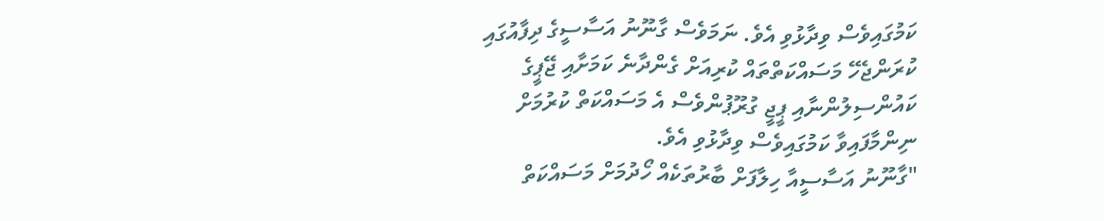ކަމުގައިވެސް ވިދާޅުވި އެވެ. ނަމަވެސް ގާނޫނު އަސާސީގެ ދިފާއުގައި ކުރަންޖެހޭ މަސައްކަތްތައް ކުރިއަށް ގެންދާނެ ކަމަށާއި ޖޭޕީގެ ކައުންސިލުންނާއި ޕީޖީ ގުރޫޕުންވެސް އެ މަސައްކަތް ކުރުމަށް ނިންމާފައިވާ ކަމުގައިވެސް ވިދާޅުވި އެވެ.
"ގާނޫނު އަސާސީއާ ހިލާފަށް ބާރުތަކެއް ހޯދުމަށް މަސައްކަތް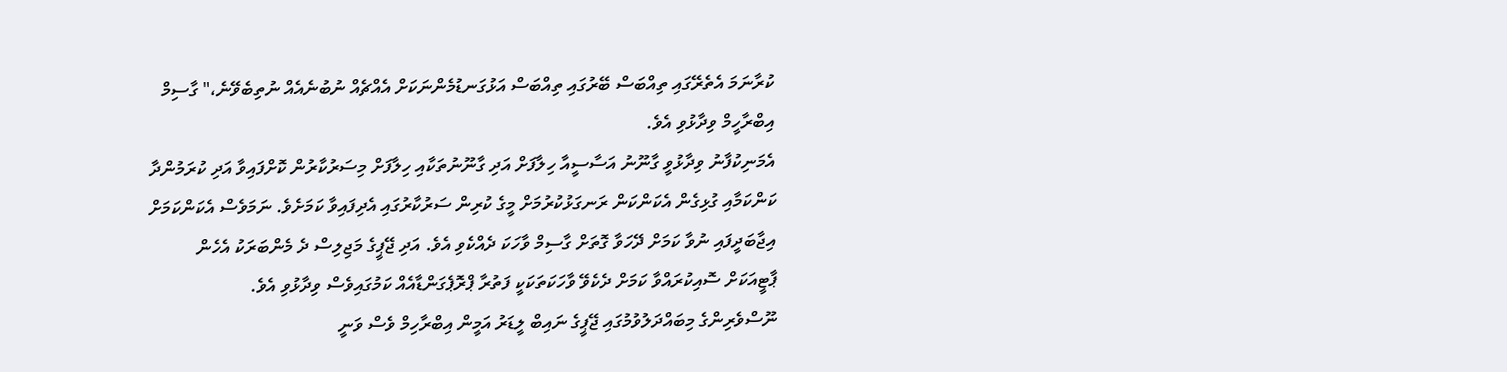ކުރާނަމަ އެތެރޭގައި ތިއްބަސް ބޭރުގައި ތިއްބަސް އަޅުގަނޑުމެންނަކަށް އެއްޗެއް ނުބުނެއެއް ނުތިބެވޭނެ،" ގާސިމް އިބްރާހީމް ވިދާޅުވި އެވެ.
އެމަނިކުފާނު ވިދާޅުވީ ގާނޫނު އަސާސީއާ ހިލާފަށް އަދި ގާނޫނުތަކާއި ހިލާފަށް މިސަރުކާރުން ކޮށްފައިވާ އަދި ކުރަމުންދާ ކަންކަމާއި ގުޅިގެން އެކަންކަން ރަނގަޅުކުރުމަށް މީގެ ކުރިން ސަރުކާރުގައި އެދިފައިވާ ކަމަށެވެ. ނަމަވެސް އެކަންކަމަށް އިޖާބަދީފައި ނުވާ ކަމަށް ދޭހަވާ ގޮތަށް ގާސިމް ވާހަކަ ދެއްކެވި އެވެ. އަދި ޖޭޕީގެ މަޖިލިސް ދެ މެންބަރަކު އެހެން ޕާޓީއަކަށް ސޮއިކުރައްވާ ކަމަށް ދެކެވޭ ވާހަކަތަކަކީ ފަތުރާ ޕްރޮޕެގަންޑާއެއް ކަމުގައިވެސް ވިދާޅުވި އެވެ.
ނޫސްވެރިންގެ މިބައްދަލުވުމުގައި ޖޭޕީގެ ނައިބް ލީޑަރު އަމީން އިބްރާހިމް ވެސް ވަނީ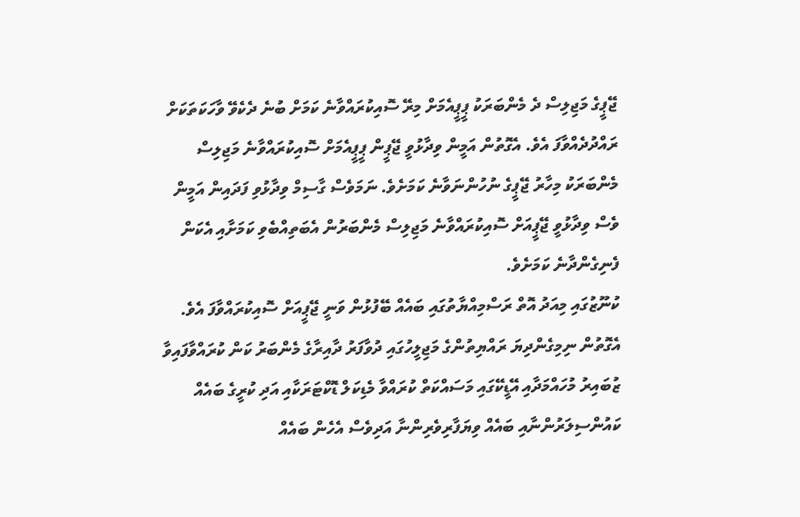ޖޭޕީގެ މަޖިލިސް ދެ މެންބަރަކު ޕީޕީއެމަށް މިރޭ ސޮއިކުރައްވާނެ ކަމަށް ބުނެ ދެކެވޭ ވާހަކަތަކަށް ރައްދުދެއްވާފަ އެވެ. އެގޮތުން އަމީން ވިދާޅުވީ ޖޭޕީން ޕީޕީއެމަށް ސޮއިކުރައްވާނެ މަޖިލިސް މެންބަރަކު މިހާރު ޖޭޕީގެ ނުހުންނަވާނެ ކަމަށެވެ. ނަމަވެސް ގާސިމް ވިދާޅުވި ފަދައިން އަމީން ވެސް ވިދާޅުވީ ޖޭޕީއަށް ސޮއިކުރައްވާނެ މަޖިލިސް މެންބަރުން އެބަތިއްބެވި ކަމަށާއި އެކަން ފެނިގެންދާނެ ކަމަށެވެ.
ކުނޫޒުގައި މިއަދު އޮތް ރަސްމިއްޔާތުގައި ބައެއް ބޭފުޅުން ވަނީ ޖޭޕީއަށް ސޮއިކުރައްވާފަ އެވެ. އެގޮތުން ނިމިގެންދިޔަ ރައްޔިތުންގެ މަޖިލީހުގައި ދުވާފަރު ދާއިރާގެ މެންބަރު ކަން ކުރައްވާފައިވާ ޒުބައިރު މުހައްމަދާއި އޭޑީކޭގައި މަސައްކަތް ކުރައްވާ މެޑިކަލް ޑޮކްޓަރަކާއި އަދި ކުރީގެ ބައެއް ކައުންސިލަރުންނާއި ބައެއް ވިޔަފާރިވެރިންނާ އަދިވެސް އެހެން ބައެއް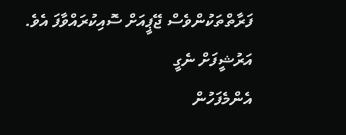ފަރާތްތަކުންވެސް ޖޭޕީއަށް ސޮއިކުރައްވާފަ އެވެ.
އަރުޝީފަށް ނެގީ
އެންމެފަހުން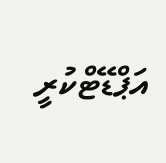އަޕްޑޭޓްކުރީ